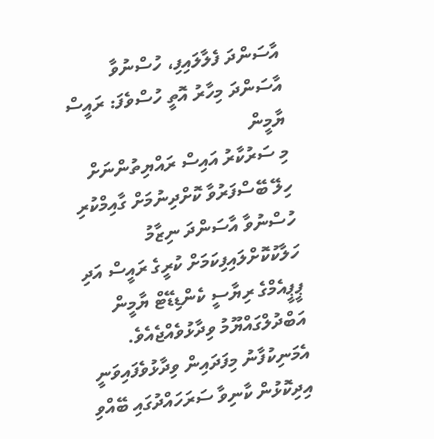އާސަންދަ ފެލާލައިފި، ހުސްނުވާ އާސަންދަ މިހާރު އޮތީ ހުސްވެފަ: ރައީސް ޔާމީން
މި ސަރުކާރު އައިސް ރައްޔިތުންނަށް ހިލޭ ބޭސްފަރުވާ ކޮށްދިނުމަށް ގާއިމްކުރި ހުސްނުވާ އާސަންދަ ނިޒާމު ހަލާކުކޮށްލައިފިކަމަށް ކުރީގެ ރައީސް އަދި ޕީޕީއެމްގެ ރިޔާސީ ކެންޑިޑޭޓް ޔާމީން އަބްދުލްގައްޔޫމު ވިދާޅުވެއްޖެއެވެ.
އެމަނިކުފާނު މިފަދައިން ވިދާޅުވެފައިވަނީ އިދިކޮޅުން ކާނިވާ ސަރަހައްދުގައި ބޭއްވި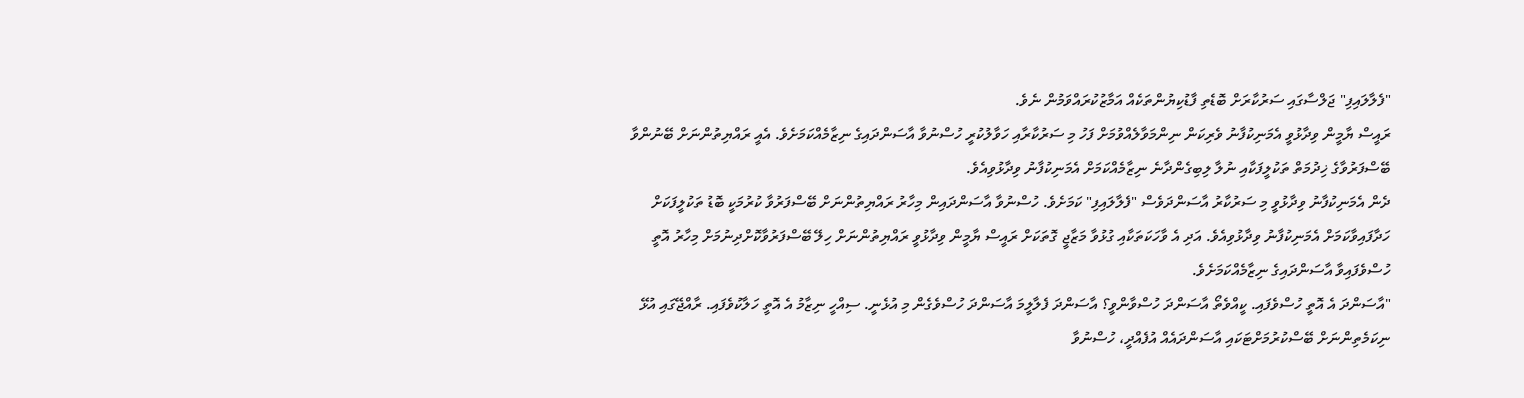"ފެލާލައިފި" ޖަލްސާގައި ސަރުކާރަށް ބޮޑެތި ފާޑުކިޔުންތަކެއް އަމާޒުކުރައްވަމުން ނެވެ.
ރައީސް ޔާމީން ވިދާޅުވީ އެމަނިކުފާނު ވެރިކަން ނިންމަވާލެއްވުމަށް ފަހު މި ސަރުކާރާއި ހަވާލުކުރީ ހުސްނުވާ އާސަންދައިގެ ނިޒާމެއްކަމަށެވެ. އެއީ ރައްޔިތުންނަށް ބޭނުންވާ ބޭސްފަރުވާގެ ޚިދުމަތް ތަކުލީފަކާއި ނުލާ ލިބިގެންދާނެ ނިޒާމެއްކަމަށް އެމަނިކުފާނު ވިދާޅުވިއެވެ.
ދެން އެމަނިކުފާނު ވިދާޅުވީ މި ސަރުކާރު އާސަންދަވެސް "ފެލާލައިފި" ކަމަށެވެ. ހުސްނުވާ އާސަންދައިން މިހާރު ރައްޔިތުންނަށް ބޭސްފަރުވާ ކުރުމަކީ ބޮޑު ތަކުލީފަކަށް ހަދާފައިވާކަމަށް އެމަނިކުފާނު ވިދާޅުވިއެވެ. އަދި އެ ވާހަކަތަކާއި ގުޅުވާ މަޒާޖީ ގޮތަކަށް ރައީސް ޔާމީން ވިދާޅުވީ ރައްޔިތުންނަށް ހިލޭ ބޭސްފަރުވާކޮށްދިނުމަށް މިހާރު އޮތީ ހުސްވެފައިވާ އާސަންދައިގެ ނިޒާމެއްކަމަށެވެ.
"އާސަންދަ އެ އޮތީ ހުސްވެފައި. ކީއްވެތޯ އާސަންދަ ހުސްވާންވީ؟ އާސަންދަ ފެލާލީމަ އާސަންދަ ހުސްވެގެން މި އުޅެނީ. ސިއްހީ ނިޒާމު އެ އޮތީ ހަލާކުވެފައި. ރާއްޖޭގައި އުޅޭ ނިކަމެތިންނަށް ބޭސްކުރުމަށްޓަކައި އާސަންދައެއް އުފެއްދީ، ހުސްނުވާ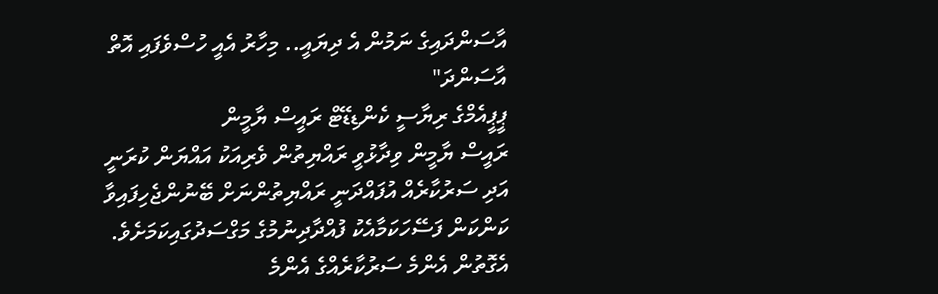އާސަންދައިގެ ނަމުން އެ ދިޔައީ.. މިހާރު އެއީ ހުސްވެފައި އޮތް އާސަންދަ"
ޕީޕީއެމްގެ ރިޔާސީ ކެންޑިޑޭޓް ރައީސް ޔާމީން
ރައީސް ޔާމީން ވިދާޅުވީ ރައްޔިތުން ވެރިއަކު އައްޔަން ކުރަނީ އަދި ސަރުކާރެއް އުފައްދަނީ ރައްޔިތުންނަށް ބޭނުންޖެހިފައިވާ ކަންކަން ފަސޭހަކަމާއެކު ފުއްދާދިނުމުގެ މަގްސަދުގައިކަމަށެވެ.
އެގޮތުން އެންމެ ސަރުކާރެއްގެ އެންމެ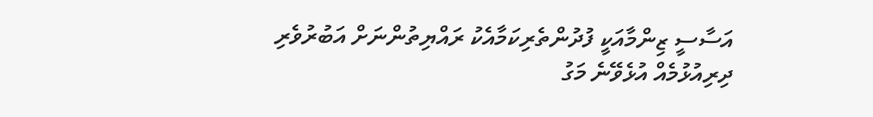އަސާސީ ޒިންމާއަކީ ފުދުންތެރިކަމާއެކު ރައްޔިތުންނަށް އަބުރުވެރި ދިރިއުޅުމެއް އުޅެވޭނެ މަގު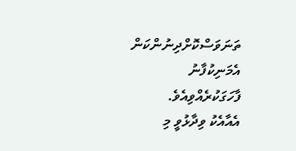ތަނަވަސްކޮށްދިނުންކަން އެމަނިކުފާނު ފާހަގަކުރެއްވިއެވެ.
އެއާއެކު ވިދާޅުވީ މި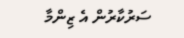ސަރުކާރުން އެ ޒިންމާ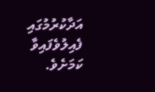އަދާކުރުމުގައި ފެއިލުވެފައިވާ ކަމަށެވެ.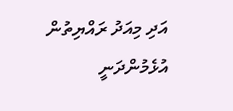އަދި މިއަދު ރައްޔިތުން އުޅެމުންދަނީ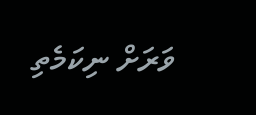ވަރަށް ނިކަމެތި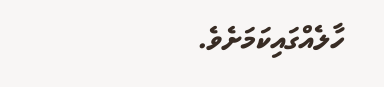ހާލެއްގައިކަމަށެވެ.